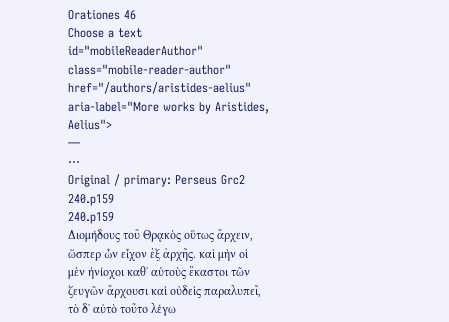Orationes 46
Choose a text
id="mobileReaderAuthor" class="mobile-reader-author" href="/authors/aristides-aelius" aria-label="More works by Aristides, Aelius">
—
⋯
Original / primary: Perseus Grc2
240.p159
240.p159
Διομήδους τοῦ Θρᾳκὸς οὕτως ἄρχειν, ὥσπερ ὧν εἶχον ἐξ ἀρχῆς. καὶ μὴν οἱ μὲν ἡνίοχοι καθʼ αὑτοὺς ἕκαστοι τῶν ζευγῶν ἄρχουσι καὶ οὐδεὶς παραλυπεῖ, τὸ δʼ αὐτὸ τοῦτο λέγω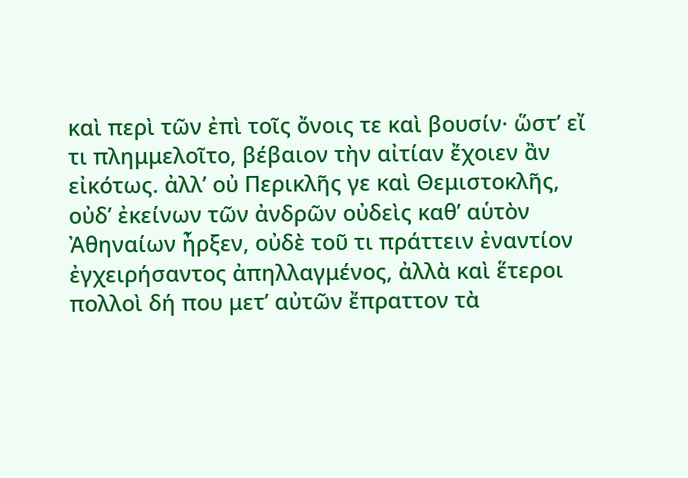καὶ περὶ τῶν ἐπὶ τοῖς ὄνοις τε καὶ βουσίν· ὥστʼ εἴ τι πλημμελοῖτο, βέβαιον τὴν αἰτίαν ἔχοιεν ἂν εἰκότως. ἀλλʼ οὐ Περικλῆς γε καὶ Θεμιστοκλῆς, οὐδʼ ἐκείνων τῶν ἀνδρῶν οὐδεὶς καθʼ αὑτὸν Ἀθηναίων ἦρξεν, οὐδὲ τοῦ τι πράττειν ἐναντίον ἐγχειρήσαντος ἀπηλλαγμένος, ἀλλὰ καὶ ἕτεροι πολλοὶ δή που μετʼ αὐτῶν ἔπραττον τὰ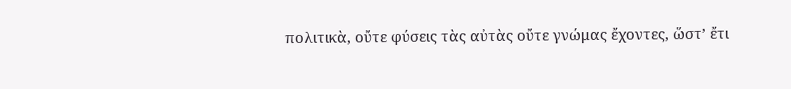πολιτικὰ, οὔτε φύσεις τὰς αὐτὰς οὔτε γνώμας ἔχοντες, ὥστʼ ἔτι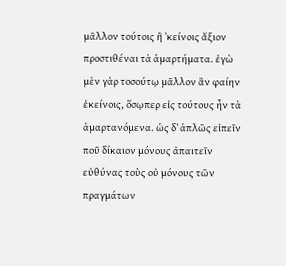μᾶλλον τούτοις ἢ ʼκείνοις ἄξιον προστιθέναι τὰ ἁμαρτήματα. ἐγὼ μὲν γὰρ τοσούτῳ μᾶλλον ἂν φαίην ἐκείνοις, ὅσῳπερ εἰς τούτους ἦν τὰ ἁμαρτανόμενα. ὡς δʼ ἁπλῶς εἰπεῖν ποῦ δίκαιον μόνους ἀπαιτεῖν εὐθύνας τοὺς οὐ μόνους τῶν πραγμάτων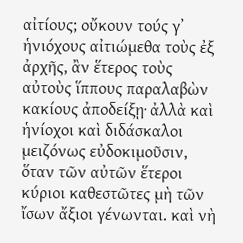αἰτίους; οὔκουν τούς γʼ ἡνιόχους αἰτιώμεθα τοὺς ἐξ ἀρχῆς, ἂν ἕτερος τοὺς αὐτοὺς ἵππους παραλαβὼν κακίους ἀποδείξῃ· ἀλλὰ καὶ ἡνίοχοι καὶ διδάσκαλοι μειζόνως εὐδοκιμοῦσιν, ὅταν τῶν αὐτῶν ἕτεροι κύριοι καθεστῶτες μὴ τῶν ἴσων ἄξιοι γένωνται. καὶ νὴ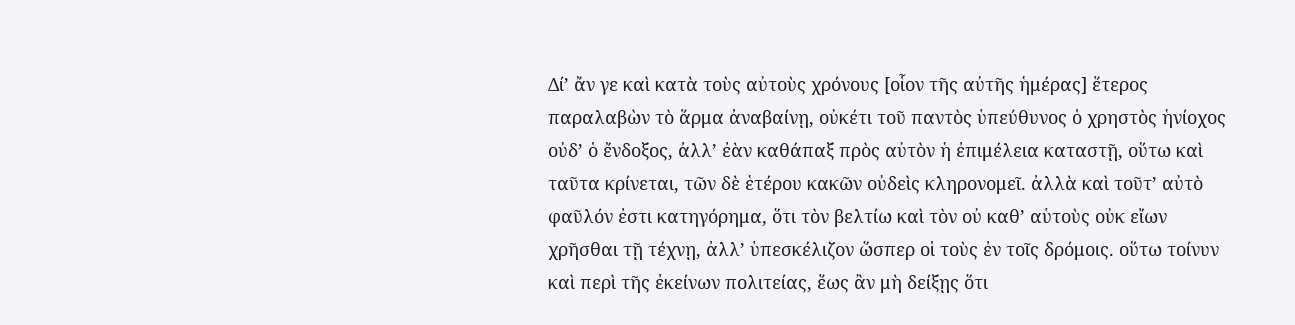Δίʼ ἄν γε καὶ κατὰ τοὺς αὐτοὺς χρόνους [οἷον τῆς αὐτῆς ἡμέρας] ἕτερος παραλαβὼν τὸ ἅρμα ἀναβαίνῃ, οὐκέτι τοῦ παντὸς ὑπεύθυνος ὁ χρηστὸς ἡνίοχος οὐδʼ ὁ ἔνδοξος, ἀλλʼ ἐὰν καθάπαξ πρὸς αὐτὸν ἡ ἐπιμέλεια καταστῇ, οὕτω καὶ ταῦτα κρίνεται, τῶν δὲ ἑτέρου κακῶν οὐδεὶς κληρονομεῖ. ἀλλὰ καὶ τοῦτʼ αὐτὸ φαῦλόν ἐστι κατηγόρημα, ὅτι τὸν βελτίω καὶ τὸν οὐ καθʼ αὑτοὺς οὐκ εἴων χρῆσθαι τῇ τέχνῃ, ἀλλʼ ὑπεσκέλιζον ὥσπερ οἱ τοὺς ἐν τοῖς δρόμοις. οὕτω τοίνυν καὶ περὶ τῆς ἐκείνων πολιτείας, ἕως ἂν μὴ δείξῃς ὅτι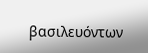βασιλευόντων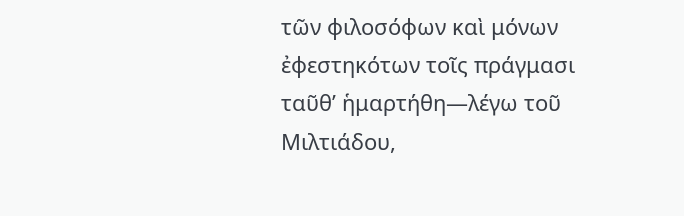τῶν φιλοσόφων καὶ μόνων ἐφεστηκότων τοῖς πράγμασι ταῦθʼ ἡμαρτήθη—λέγω τοῦ Μιλτιάδου,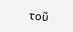τοῦ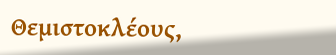Θεμιστοκλέους,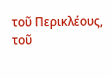τοῦ Περικλέους, τοῦ